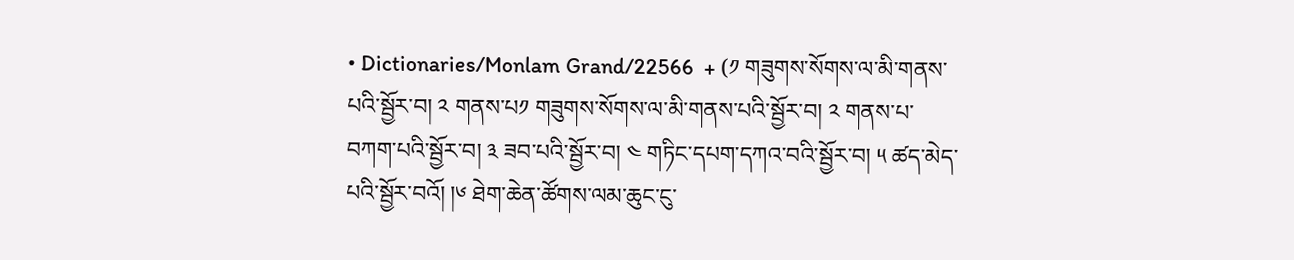• Dictionaries/Monlam Grand/22566  + (༡ གཟུགས་སོགས་ལ་མི་གནས་པའི་སྦྱོར་བ། ༢ གནས་པ༡ གཟུགས་སོགས་ལ་མི་གནས་པའི་སྦྱོར་བ། ༢ གནས་པ་བཀག་པའི་སྦྱོར་བ། ༣ ཟབ་པའི་སྦྱོར་བ། ༤ གཏིང་དཔག་དཀའ་བའི་སྦྱོར་བ། ༥ ཚད་མེད་པའི་སྦྱོར་བའོ། །༦ ཐེག་ཆེན་ཚོགས་ལམ་ཆུང་ངུ་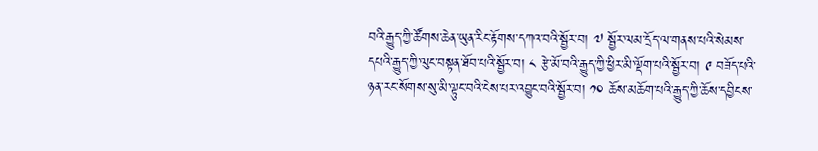བའི་རྒྱུད་ཀྱི་ཚོགས་ཆེན་ཡུན་རིང་རྟོགས་དཀའ་བའི་སྦྱོར་བ། ༧ སྦྱོར་ལམ་དྲོད་ལ་གནས་པའི་སེམས་དཔའི་རྒྱུད་ཀྱི་ལུང་བསྟན་ཐོབ་པའི་སྦྱོར་བ། ༨ རྩེ་མོ་བའི་རྒྱུད་ཀྱི་ཕྱིར་མི་ལྡོག་པའི་སྦྱོར་བ། ༩ བཟོད་པའི་ཉན་རང་སོགས་སུ་མི་ལྟུང་བའི་ངེས་པར་འབྱུང་བའི་སྦྱོར་བ། ༡༠ ཆོས་མཆོག་པའི་རྒྱུད་ཀྱི་ཆོས་དབྱིངས་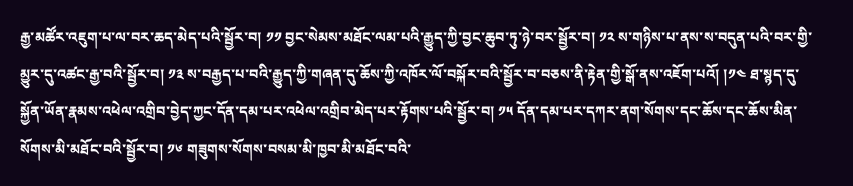རྒྱ་མཚོར་འཇུག་པ་ལ་བར་ཆད་མེད་པའི་སྦྱོར་བ། ༡༡ བྱང་སེམས་མཐོང་ལམ་པའི་རྒྱུད་ཀྱི་བྱང་ཆུབ་ཏུ་ཉེ་བར་སྦྱོར་བ། ༡༢ ས་གཉིས་པ་ནས་ས་བདུན་པའི་བར་གྱི་མྱུར་དུ་འཚང་རྒྱ་བའི་སྦྱོར་བ། ༡༣ ས་བརྒྱད་པ་བའི་རྒྱུད་ཀྱི་གཞན་དུ་ཆོས་ཀྱི་འཁོར་ལོ་བསྐོར་བའི་སྦྱོར་བ་བཅས་ནི་རྟེན་གྱི་སྒོ་ནས་འཇོག་པའོ། །༡༤ ཐ་སྙད་དུ་སྐྱོན་ཡོན་རྣམས་འཕེལ་འགྲིབ་བྱེད་ཀྱང་དོན་དམ་པར་འཕེལ་འགྲིབ་མེད་པར་རྟོགས་པའི་སྦྱོར་བ། ༡༥ དོན་དམ་པར་དཀར་ནག་སོགས་དང་ཆོས་དང་ཆོས་མིན་སོགས་མི་མཐོང་བའི་སྦྱོར་བ། ༡༦ གཟུགས་སོགས་བསམ་མི་ཁྱབ་མི་མཐོང་བའི་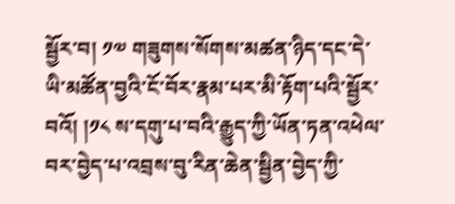སྦྱོར་བ། ༡༧ གཟུགས་སོགས་མཚན་ཉིད་དང་དེ་ཡི་མཚོན་བྱའི་ངོ་བོར་རྣམ་པར་མི་རྟོག་པའི་སྦྱོར་བའོ། །༡༨ ས་དགུ་པ་བའི་རྒྱུད་ཀྱི་ཡོན་ཏན་འཕེལ་བར་བྱེད་པ་འབྲས་བུ་རིན་ཆེན་སྦྱིན་བྱེད་ཀྱི་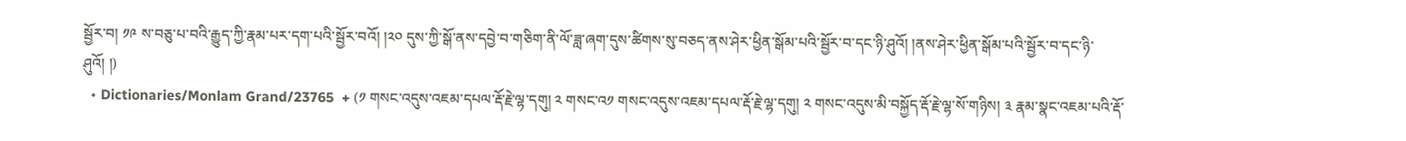སྦྱོར་བ། ༡༩ ས་བཅུ་པ་བའི་རྒྱུད་ཀྱི་རྣམ་པར་དག་པའི་སྦྱོར་བའོ། །༢༠ དུས་ཀྱི་སྒོ་ནས་དབྱེ་བ་གཅིག་ནི་ལོ་ཟླ་ཞག་དུས་ཚིགས་སུ་བཅད་ནས་ཤེར་ཕྱིན་སྒོམ་པའི་སྦྱོར་བ་དང་ཉི་ཤུའོ། །ནས་ཤེར་ཕྱིན་སྒོམ་པའི་སྦྱོར་བ་དང་ཉི་ཤུའོ། །)
  • Dictionaries/Monlam Grand/23765  + (༡ གསང་འདུས་འཇམ་དཔལ་རྡོ་རྗེ་ལྷ་དགུ། ༢ གསང་འ༡ གསང་འདུས་འཇམ་དཔལ་རྡོ་རྗེ་ལྷ་དགུ། ༢ གསང་འདུས་མི་བསྐྱོད་རྡོ་རྗེ་ལྷ་སོ་གཉིས། ༣ རྣམ་སྣང་འཇམ་པའི་རྡོ་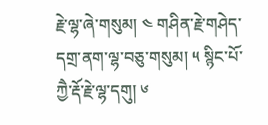རྗེ་ལྷ་ཞེ་གསུམ། ༤ གཤིན་རྗེ་གཤེད་དགྲ་ནག་ལྷ་བཅུ་གསུམ། ༥ སྙིང་པོ་ཀྱཻ་རྡོ་རྗེ་ལྷ་དགུ། ༦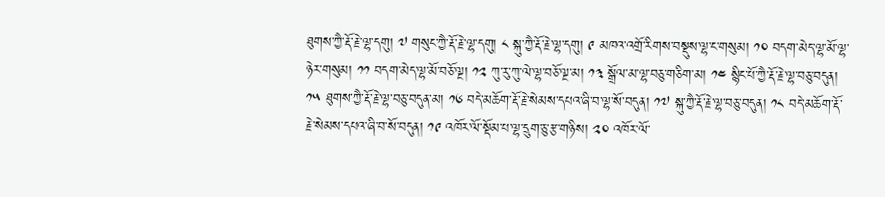ཐུགས་ཀྱཻ་རྡོ་རྗེ་ལྷ་དགུ། ༧ གསུང་ཀྱཻ་རྡོ་རྗེ་ལྷ་དགུ། ༨ སྐུ་ཀྱཻ་རྡོ་རྗེ་ལྷ་དགུ། ༩ མཁའ་འགྲོ་རིགས་བསྡུས་ལྷ་ང་གསུམ། ༡༠ བདག་མེད་ལྷ་མོ་ལྷ་ཉེར་གསུམ། ༡༡ བདག་མེད་ལྷ་མོ་བཅོ་ལྔ། ༡༢ ཀུ་རུ་ཀུ་ལེ་ལྷ་བཅོ་ལྔ་མ། ༡༣ སྒྲོལ་མ་ལྷ་བཅུ་གཅིག་མ། ༡༤ སྙིང་པོ་ཀྱཻ་རྡོ་རྗེ་ལྷ་བཅུ་བདུན། ༡༥ ཐུགས་ཀྱཻ་རྡོ་རྗེ་ལྷ་བཅུ་བདུན་མ། ༡༦ བདེ་མཆོག་རྡོ་རྗེ་སེམས་དཔའ་ཞི་བ་ལྷ་སོ་བདུན། ༡༧ སྐུ་ཀྱཻ་རྡོ་རྗེ་ལྷ་བཅུ་བདུན། ༡༨ བདེ་མཆོག་རྡོ་རྗེ་སེམས་དཔའ་ཞི་བ་སོ་བདུན། ༡༩ འཁོར་ལོ་སྡོམ་པ་ལྷ་དྲུག་ཅུ་རྩ་གཉིས། ༢༠ འཁོར་ལོ་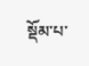སྡོམ་པ་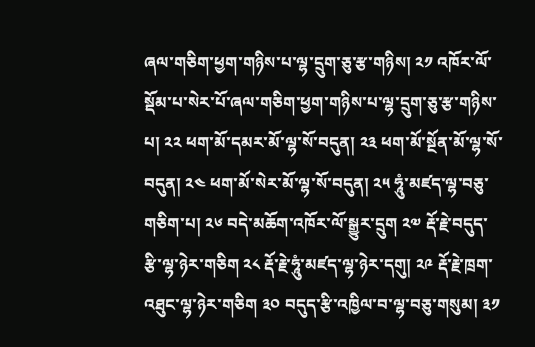ཞལ་གཅིག་ཕྱག་གཉིས་པ་ལྷ་དྲུག་ཅུ་རྩ་གཉིས། ༢༡ འཁོར་ལོ་སྡོམ་པ་སེར་པོ་ཞལ་གཅིག་ཕྱག་གཉིས་པ་ལྷ་དྲུག་ཅུ་རྩ་གཉིས་པ། ༢༢ ཕག་མོ་དམར་མོ་ལྷ་སོ་བདུན། ༢༣ ཕག་མོ་སྔོན་མོ་ལྷ་སོ་བདུན། ༢༤ ཕག་མོ་སེར་མོ་ལྷ་སོ་བདུན། ༢༥ ཧཱུཾ་མཛད་ལྷ་བཅུ་གཅིག་པ། ༢༦ བདེ་མཆོག་འཁོར་ལོ་སྒྱུར་དྲུག ༢༧ རྡོ་རྗེ་བདུད་རྩི་ལྷ་ཉེར་གཅིག ༢༨ རྡོ་རྗེ་ཧཱུཾ་མཛད་ལྷ་ཉེར་དགུ། ༢༩ རྡོ་རྗེ་ཁྲག་འཐུང་ལྷ་ཉེར་གཅིག ༣༠ བདུད་རྩི་འཁྱིལ་བ་ལྷ་བཅུ་གསུམ། ༣༡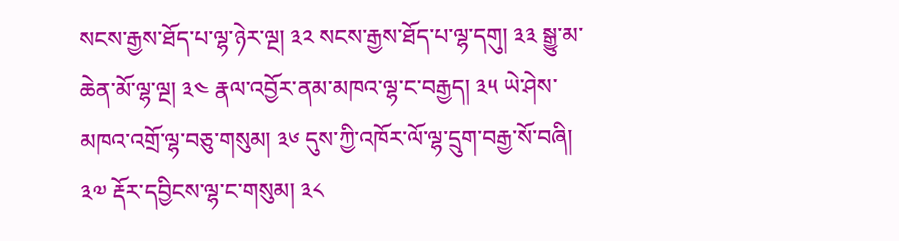སངས་རྒྱས་ཐོད་པ་ལྷ་ཉེར་ལྔ། ༣༢ སངས་རྒྱས་ཐོད་པ་ལྷ་དགུ། ༣༣ སྒྱུ་མ་ཆེན་མོ་ལྷ་ལྔ། ༣༤ རྣལ་འབྱོར་ནམ་མཁའ་ལྷ་ང་བརྒྱད། ༣༥ ཡེ་ཤེས་མཁའ་འགྲོ་ལྷ་བཅུ་གསུམ། ༣༦ དུས་ཀྱི་འཁོར་ལོ་ལྷ་དྲུག་བརྒྱ་སོ་བཞི། ༣༧ རྡོར་དབྱིངས་ལྷ་ང་གསུམ། ༣༨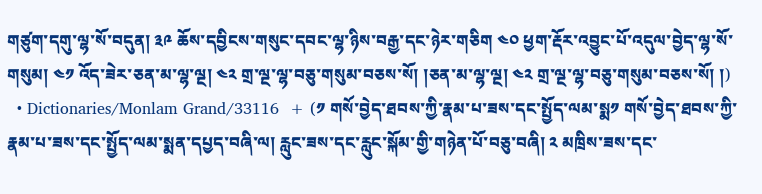གཙུག་དགུ་ལྷ་སོ་བདུན། ༣༩ ཆོས་དབྱིངས་གསུང་དབང་ལྷ་ཉིས་བརྒྱ་དང་ཉེར་གཅིག ༤༠ ཕྱག་རྡོར་འབྱུང་པོ་འདུལ་བྱེད་ལྷ་སོ་གསུམ། ༤༡ འོད་ཟེར་ཅན་མ་ལྷ་ལྔ། ༤༢ གྲ་ལྔ་ལྷ་བཅུ་གསུམ་བཅས་སོ། །ཅན་མ་ལྷ་ལྔ། ༤༢ གྲ་ལྔ་ལྷ་བཅུ་གསུམ་བཅས་སོ། །)
  • Dictionaries/Monlam Grand/33116  + (༡ གསོ་བྱེད་ཐབས་ཀྱི་རྣམ་པ་ཟས་དང་སྤྱོད་ལམ་སྨ༡ གསོ་བྱེད་ཐབས་ཀྱི་རྣམ་པ་ཟས་དང་སྤྱོད་ལམ་སྨན་དཔྱད་བཞི་ལ། རླུང་ཟས་དང་རླུང་སྐོམ་གྱི་གཉེན་པོ་བཅུ་བཞི། ༢ མཁྲིས་ཟས་དང་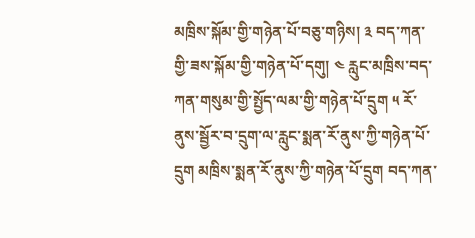མཁྲིས་སྐོམ་གྱི་གཉེན་པོ་བཅུ་གཉིས། ༣ བད་ཀན་གྱི་ཟས་སྐོམ་གྱི་གཉེན་པོ་དགུ། ༤ རླུང་མཁྲིས་བད་ཀན་གསུམ་གྱི་སྤྱོད་ལམ་གྱི་གཉེན་པོ་དྲུག ༥ རོ་ནུས་སྦྱོར་བ་དྲུག་ལ་རླུང་སྨན་རོ་ནུས་ཀྱི་གཉེན་པོ་དྲུག མཁྲིས་སྨན་རོ་ནུས་ཀྱི་གཉེན་པོ་དྲུག བད་ཀན་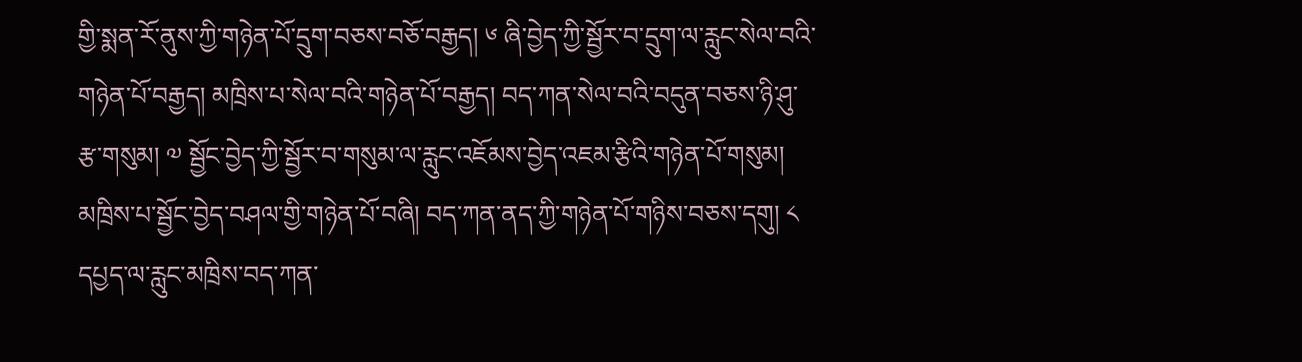གྱི་སྨན་རོ་ནུས་ཀྱི་གཉེན་པོ་དྲུག་བཅས་བཅོ་བརྒྱད། ༦ ཞི་བྱེད་ཀྱི་སྦྱོར་བ་དྲུག་ལ་རླུང་སེལ་བའི་གཉེན་པོ་བརྒྱད། མཁྲིས་པ་སེལ་བའི་གཉེན་པོ་བརྒྱད། བད་ཀན་སེལ་བའི་བདུན་བཅས་ཉི་ཤུ་རྩ་གསུམ། ༧ སྦྱོང་བྱེད་ཀྱི་སྦྱོར་བ་གསུམ་ལ་རླུང་འཇོམས་བྱེད་འཇམ་རྩིའི་གཉེན་པོ་གསུམ། མཁྲིས་པ་སྦྱོང་བྱེད་བཤལ་གྱི་གཉེན་པོ་བཞི། བད་ཀན་ནད་ཀྱི་གཉེན་པོ་གཉིས་བཅས་དགུ། ༨ དཔྱད་ལ་རླུང་མཁྲིས་བད་ཀན་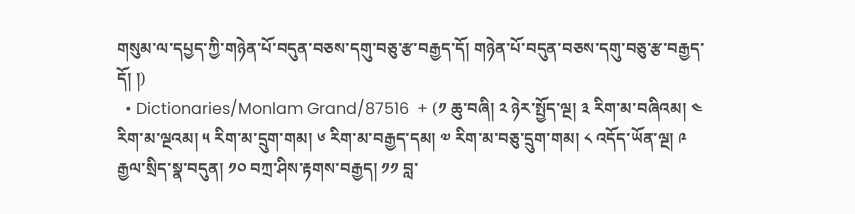གསུམ་ལ་དཔྱད་ཀྱི་གཉེན་པོ་བདུན་བཅས་དགུ་བཅུ་རྩ་བརྒྱད་དོ། གཉེན་པོ་བདུན་བཅས་དགུ་བཅུ་རྩ་བརྒྱད་དོ། །)
  • Dictionaries/Monlam Grand/87516  + (༡ ཆུ་བཞི། ༢ ཉེར་སྤྱོད་ལྔ། ༣ རིག་མ་བཞིའམ། ༤ རིག་མ་ལྔའམ། ༥ རིག་མ་དྲུག་གམ། ༦ རིག་མ་བརྒྱད་དམ། ༧ རིག་མ་བཅུ་དྲུག་གམ། ༨ འདོད་ཡོན་ལྔ། ༩ རྒྱལ་སྲིད་སྣ་བདུན། ༡༠ བཀྲ་ཤིས་རྟགས་བརྒྱད། ༡༡ བླ་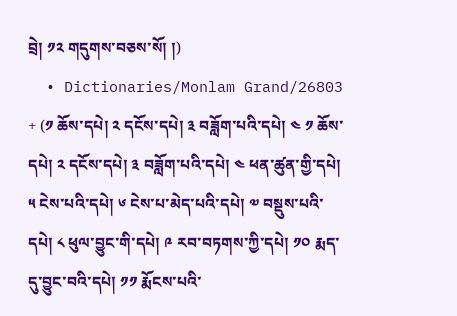བྲེ། ༡༢ གདུགས་བཅས་སོ། །)
  • Dictionaries/Monlam Grand/26803  + (༡ ཆོས་དཔེ། ༢ དངོས་དཔེ། ༣ བཟློག་པའི་དཔེ། ༤ ༡ ཆོས་དཔེ། ༢ དངོས་དཔེ། ༣ བཟློག་པའི་དཔེ། ༤ ཕན་ཚུན་གྱི་དཔེ། ༥ ངེས་པའི་དཔེ། ༦ ངེས་པ་མེད་པའི་དཔེ། ༧ བསྡུས་པའི་དཔེ། ༨ ཕུལ་བྱུང་གི་དཔེ། ༩ རབ་བཏགས་ཀྱི་དཔེ། ༡༠ རྨད་དུ་བྱུང་བའི་དཔེ། ༡༡ རྨོངས་པའི་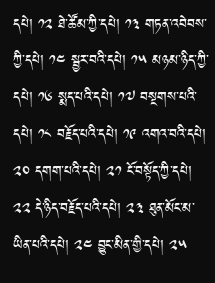དཔེ། ༡༢ ཐེ་ཚོམ་ཀྱི་དཔེ། ༡༣ གཏན་འབེབས་ཀྱི་དཔེ། ༡༤ སྦྱར་བའི་དཔེ། ༡༥ མཉམ་ཉིད་ཀྱི་དཔེ། ༡༦ སྨད་པའི་དཔེ། ༡༧ བསྔགས་པའི་དཔེ། ༡༨ བརྗོད་པའི་དཔེ། ༡༩ འགའ་བའི་དཔེ། ༢༠ དགག་པའི་དཔེ། ༢༡ ངོ་བསྟོད་ཀྱི་དཔེ། ༢༢ དེ་ཉིད་བརྗོད་པའི་དཔེ། ༢༣ ཐུན་མོང་མ་ཡིན་པའི་དཔེ། ༢༤ བྱུང་མིན་གྱི་དཔེ། ༢༥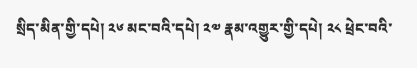སྲིད་མིན་གྱི་དཔེ། ༢༦ མང་བའི་དཔེ། ༢༧ རྣམ་འགྱུར་གྱི་དཔེ། ༢༨ ཕྲེང་བའི་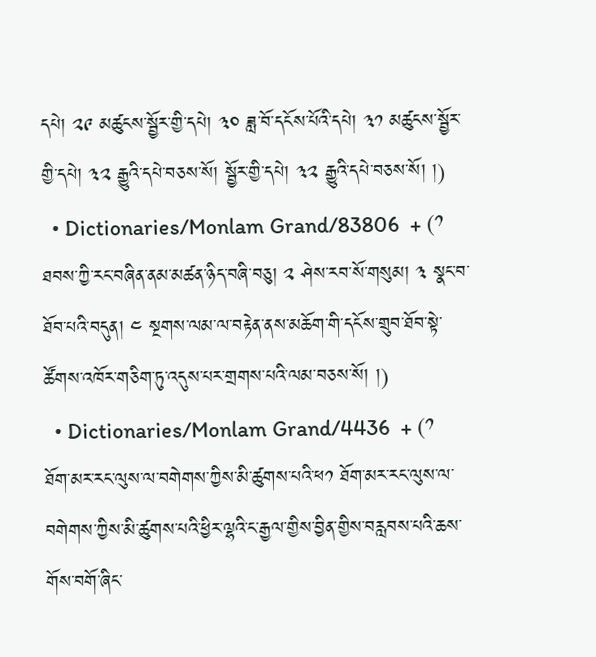དཔེ། ༢༩ མཚུངས་སྦྱོར་གྱི་དཔེ། ༣༠ ཟླ་བོ་དངོས་པོའི་དཔེ། ༣༡ མཚུངས་སྦྱོར་གྱི་དཔེ། ༣༢ རྒྱུའི་དཔེ་བཅས་སོ། སྦྱོར་གྱི་དཔེ། ༣༢ རྒྱུའི་དཔེ་བཅས་སོ། །)
  • Dictionaries/Monlam Grand/83806  + (༡ ཐབས་ཀྱི་རང་བཞིན་ནམ་མཚན་ཉིད་བཞི་བཅུ། ༢ ཤེས་རབ་སོ་གསུམ། ༣ སྣང་བ་ཐོབ་པའི་བདུན། ༤ སྔགས་ལམ་ལ་བརྟེན་ནས་མཆོག་གི་དངོས་གྲུབ་ཐོབ་སྟེ་ཚོགས་འཁོར་གཅིག་ཏུ་འདུས་པར་གྲགས་པའི་ལམ་བཅས་སོ། །)
  • Dictionaries/Monlam Grand/4436  + (༡ ཐོག་མར་རང་ལུས་ལ་བགེགས་ཀྱིས་མི་ཚུགས་པའི་ཕ༡ ཐོག་མར་རང་ལུས་ལ་བགེགས་ཀྱིས་མི་ཚུགས་པའི་ཕྱིར་ལྷའི་ང་རྒྱལ་གྱིས་བྱིན་གྱིས་བརླབས་པའི་ཆས་གོས་བགོ་ཞིང་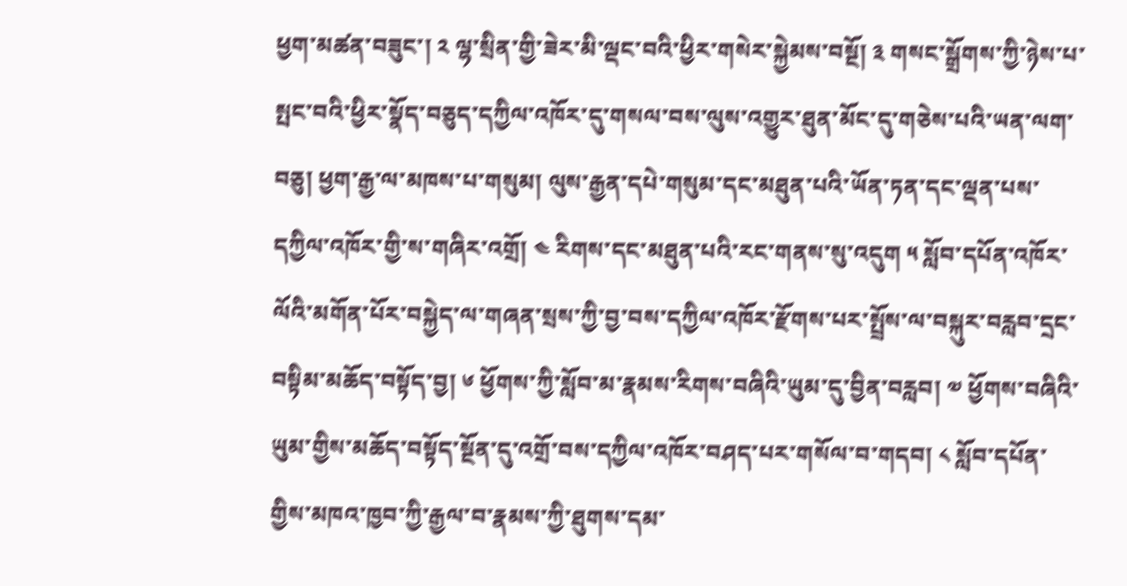ཕྱག་མཚན་བཟུང་། ༢ ལྷ་སྲིན་གྱི་ཟེར་མི་ལྡང་བའི་ཕྱིར་གསེར་སྐྱེམས་བསྔོ། ༣ གསང་སྒྲོགས་ཀྱི་ཉེས་པ་སྤང་བའི་ཕྱིར་སྣོད་བཅུད་དཀྱིལ་འཁོར་དུ་གསལ་བས་ལུས་འགྱུར་ཐུན་མོང་དུ་གཅེས་པའི་ཡན་ལག་བཅུ། ཕྱག་རྒྱ་ལ་མཁས་པ་གསུམ། ལུས་རྒྱན་དཔེ་གསུམ་དང་མཐུན་པའི་ཡོན་ཏན་དང་ལྡན་པས་དཀྱིལ་འཁོར་གྱི་ས་གཞིར་འགྲོ། ༤ རིགས་དང་མཐུན་པའི་རང་གནས་སུ་འདུག ༥ སློབ་དཔོན་འཁོར་ལོའི་མགོན་པོར་བསྐྱེད་ལ་གཞན་སྲས་ཀྱི་བྱ་བས་དཀྱིལ་འཁོར་རྫོགས་པར་སྤྲོས་ལ་བསྐུར་བརླབ་དྲང་བསྟིམ་མཆོད་བསྟོད་བྱ། ༦ ཕྱོགས་ཀྱི་སློབ་མ་རྣམས་རིགས་བཞིའི་ཡུམ་དུ་བྱིན་བརླབ། ༧ ཕྱོགས་བཞིའི་ཡུམ་གྱིས་མཆོད་བསྟོད་སྔོན་དུ་འགྲོ་བས་དཀྱིལ་འཁོར་བཤད་པར་གསོལ་བ་གདབ། ༨ སློབ་དཔོན་གྱིས་མཁའ་ཁྱབ་ཀྱི་རྒྱལ་བ་རྣམས་ཀྱི་ཐུགས་དམ་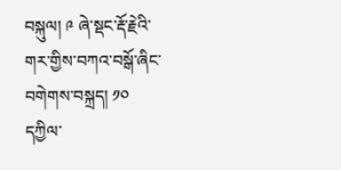བསྐུལ། ༩ ཞེ་སྡང་རྡོ་རྗེའི་གར་གྱིས་བཀའ་བསྒོ་ཞིང་བགེགས་བསྐྲད། ༡༠ དཀྱིལ་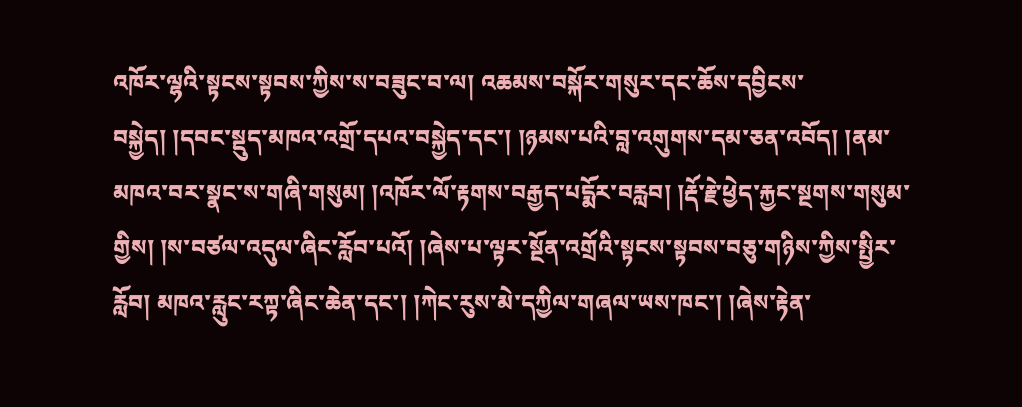འཁོར་ལྷའི་སྟངས་སྟབས་ཀྱིས་ས་བཟུང་བ་ལ། འཆམས་བསྐོར་གསུར་དང་ཆོས་དབྱིངས་བསྐྱེད། །དབང་སྡུད་མཁའ་འགྲོ་དཔའ་བསྐྱེད་དང་། །ཉམས་པའི་བླ་འགུགས་དམ་ཅན་འབོད། །ནམ་མཁའ་བར་སྣང་ས་གཞི་གསུམ། །འཁོར་ལོ་རྟགས་བརྒྱད་པདྨོར་བརླབ། །རྡོ་རྗེ་ཕྱེད་རྐྱང་སྔགས་གསུམ་གྱིས། །ས་བཙལ་འདུལ་ཞིང་རློབ་པའོ། །ཞེས་པ་ལྟར་སྔོན་འགྲོའི་སྟངས་སྟབས་བཅུ་གཉིས་ཀྱིས་སྤྱིར་རློབ། མཁའ་རླུང་རཀྟ་ཞིང་ཆེན་དང་། །ཀེང་རུས་མེ་དཀྱིལ་གཞལ་ཡས་ཁང་། །ཞེས་རྟེན་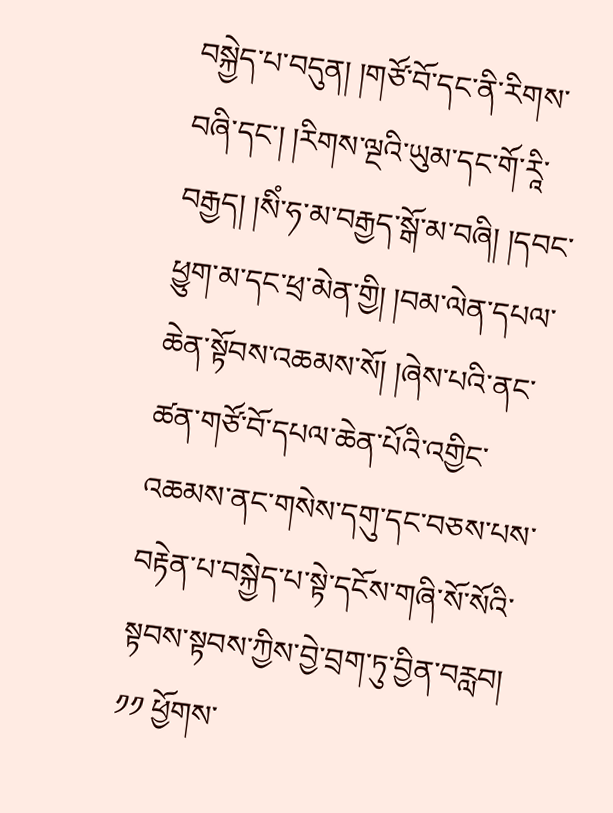བསྐྱེད་པ་བདུན། །གཙོ་བོ་དང་ནི་རིགས་བཞི་དང་། །རིགས་ལྔའི་ཡུམ་དང་གོ་རཱི་བརྒྱད། །སིཾ་ཧ་མ་བརྒྱད་སྒོ་མ་བཞི། །དབང་ཕྱུག་མ་དང་ཕྲ་མེན་གྱི། །བམ་ལེན་དཔལ་ཆེན་སྟོབས་འཆམས་སོ། །ཞེས་པའི་ནང་ཚན་གཙོ་བོ་དཔལ་ཆེན་པོའི་འགྱིང་འཆམས་ནང་གསེས་དགུ་དང་བཅས་པས་བརྟེན་པ་བསྐྱེད་པ་སྟེ་དངོས་གཞི་སོ་སོའི་སྟབས་སྟབས་ཀྱིས་བྱེ་བྲག་ཏུ་བྱིན་བརླབ། ༡༡ ཕྱོགས་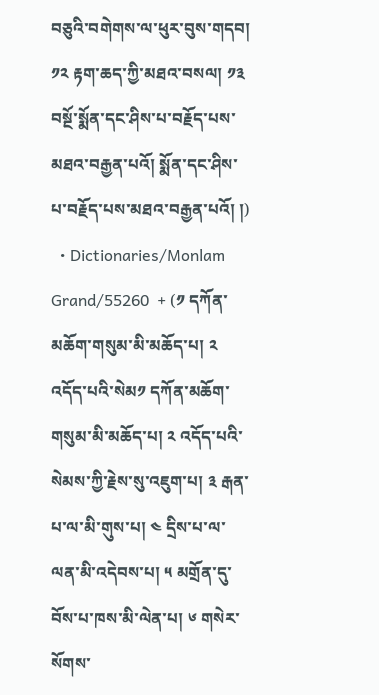བཅུའི་བགེགས་ལ་ཕུར་བུས་གདབ། ༡༢ རྟག་ཆད་ཀྱི་མཐའ་བསལ། ༡༣ བསྔོ་སྨོན་དང་ཤིས་པ་བརྗོད་པས་མཐའ་བརྒྱན་པའོ། སྨོན་དང་ཤིས་པ་བརྗོད་པས་མཐའ་བརྒྱན་པའོ། །)
  • Dictionaries/Monlam Grand/55260  + (༡ དཀོན་མཆོག་གསུམ་མི་མཆོད་པ། ༢ འདོད་པའི་སེམ༡ དཀོན་མཆོག་གསུམ་མི་མཆོད་པ། ༢ འདོད་པའི་སེམས་ཀྱི་རྗེས་སུ་འཇུག་པ། ༣ རྒན་པ་ལ་མི་གུས་པ། ༤ དྲིས་པ་ལ་ལན་མི་འདེབས་པ། ༥ མགྲོན་དུ་བོས་པ་ཁས་མི་ལེན་པ། ༦ གསེར་སོགས་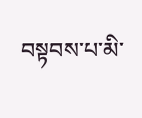བསྟབས་པ་མི་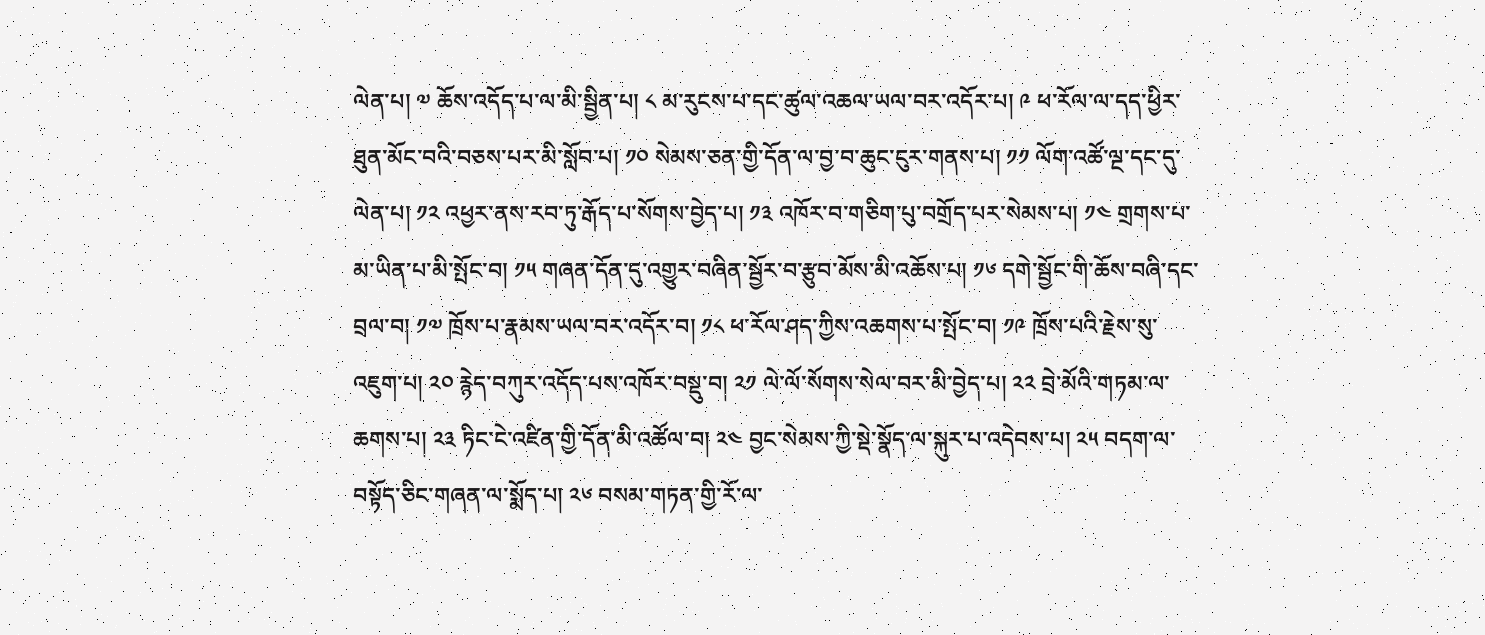ལེན་པ། ༧ ཆོས་འདོད་པ་ལ་མི་སྦྱིན་པ། ༨ མ་རུངས་པ་དང་ཚུལ་འཆལ་ཡལ་བར་འདོར་པ། ༩ ཕ་རོལ་ལ་དད་ཕྱིར་ཐུན་མོང་བའི་བཅས་པར་མི་སློབ་པ། ༡༠ སེམས་ཅན་གྱི་དོན་ལ་བྱ་བ་ཆུང་ངུར་གནས་པ། ༡༡ ལོག་འཚོ་ལྔ་དང་དུ་ལེན་པ། ༡༢ འཕྱར་ནས་རབ་ཏུ་རྒོད་པ་སོགས་བྱེད་པ། ༡༣ འཁོར་བ་གཅིག་པུ་བགྲོད་པར་སེམས་པ། ༡༤ གྲགས་པ་མ་ཡིན་པ་མི་སྤོང་བ། ༡༥ གཞན་དོན་དུ་འགྱུར་བཞིན་སྦྱོར་བ་རྩུབ་མོས་མི་འཆོས་པ། ༡༦ དགེ་སྦྱོང་གི་ཆོས་བཞི་དང་བྲལ་བ། ༡༧ ཁྲོས་པ་རྣམས་ཡལ་བར་འདོར་བ། ༡༨ ཕ་རོལ་ཤད་ཀྱིས་འཆགས་པ་སྤོང་བ། ༡༩ ཁྲོས་པའི་རྗེས་སུ་འཇུག་པ། ༢༠ རྙེད་བཀུར་འདོད་པས་འཁོར་བསྡུ་བ། ༢༡ ལེ་ལོ་སོགས་སེལ་བར་མི་བྱེད་པ། ༢༢ བྲེ་མོའི་གཏམ་ལ་ཆགས་པ། ༢༣ ཏིང་ངེ་འཛིན་གྱི་དོན་མི་འཚོལ་བ། ༢༤ བྱང་སེམས་ཀྱི་སྡེ་སྣོད་ལ་སྐུར་པ་འདེབས་པ། ༢༥ བདག་ལ་བསྟོད་ཅིང་གཞན་ལ་སྨོད་པ། ༢༦ བསམ་གཏན་གྱི་རོ་ལ་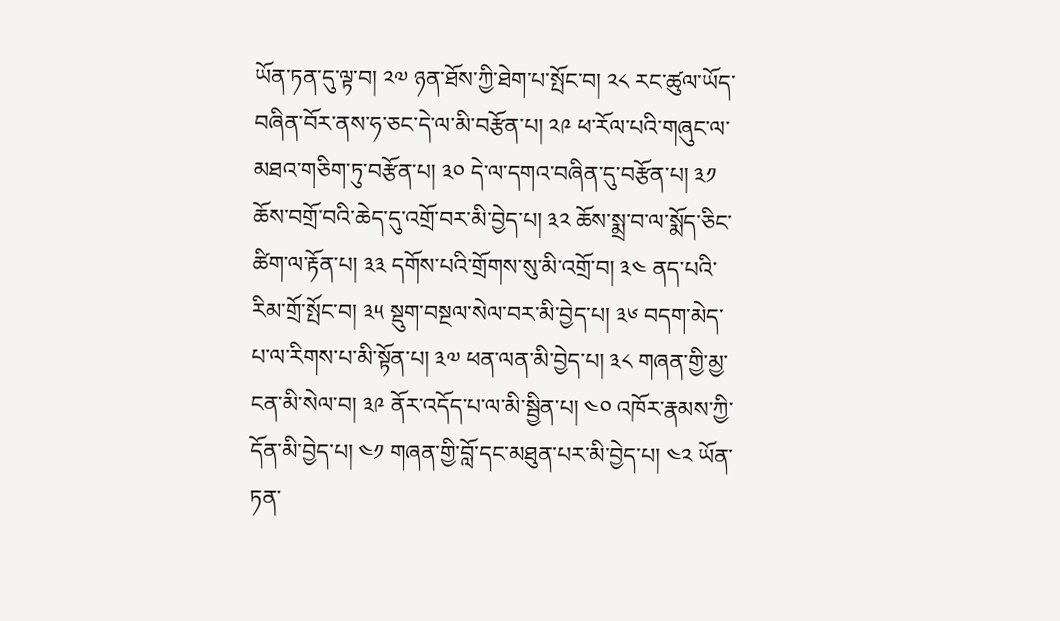ཡོན་ཏན་དུ་ལྟ་བ། ༢༧ ཉན་ཐོས་ཀྱི་ཐེག་པ་སྤོང་བ། ༢༨ རང་ཚུལ་ཡོད་བཞིན་བོར་ནས་ཧ་ཅང་དེ་ལ་མི་བརྩོན་པ། ༢༩ ཕ་རོལ་པའི་གཞུང་ལ་མཐའ་གཅིག་ཏུ་བརྩོན་པ། ༣༠ དེ་ལ་དགའ་བཞིན་དུ་བརྩོན་པ། ༣༡ ཆོས་བགྲོ་བའི་ཆེད་དུ་འགྲོ་བར་མི་བྱེད་པ། ༣༢ ཆོས་སྨྲ་བ་ལ་སྨོད་ཅིང་ཚིག་ལ་རྟོན་པ། ༣༣ དགོས་པའི་གྲོགས་སུ་མི་འགྲོ་བ། ༣༤ ནད་པའི་རིམ་གྲོ་སྤོང་བ། ༣༥ སྡུག་བསྔལ་སེལ་བར་མི་བྱེད་པ། ༣༦ བདག་མེད་པ་ལ་རིགས་པ་མི་སྟོན་པ། ༣༧ ཕན་ལན་མི་བྱེད་པ། ༣༨ གཞན་གྱི་མྱ་ངན་མི་སེལ་བ། ༣༩ ནོར་འདོད་པ་ལ་མི་སྦྱིན་པ། ༤༠ འཁོར་རྣམས་ཀྱི་དོན་མི་བྱེད་པ། ༤༡ གཞན་གྱི་བློ་དང་མཐུན་པར་མི་བྱེད་པ། ༤༢ ཡོན་ཏན་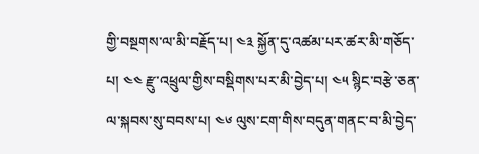གྱི་བསྔགས་ལ་མི་བརྗོད་པ། ༤༣ སྐྱོན་དུ་འཚམ་པར་ཚར་མི་གཅོད་པ། ༤༤ རྫུ་འཕྲུལ་གྱིས་བསྡིགས་པར་མི་བྱེད་པ། ༤༥ སྙིང་བརྩེ་ཅན་ལ་སྐབས་སུ་བབས་པ། ༤༦ ལུས་ངག་གིས་བདུན་གནང་བ་མི་བྱེད་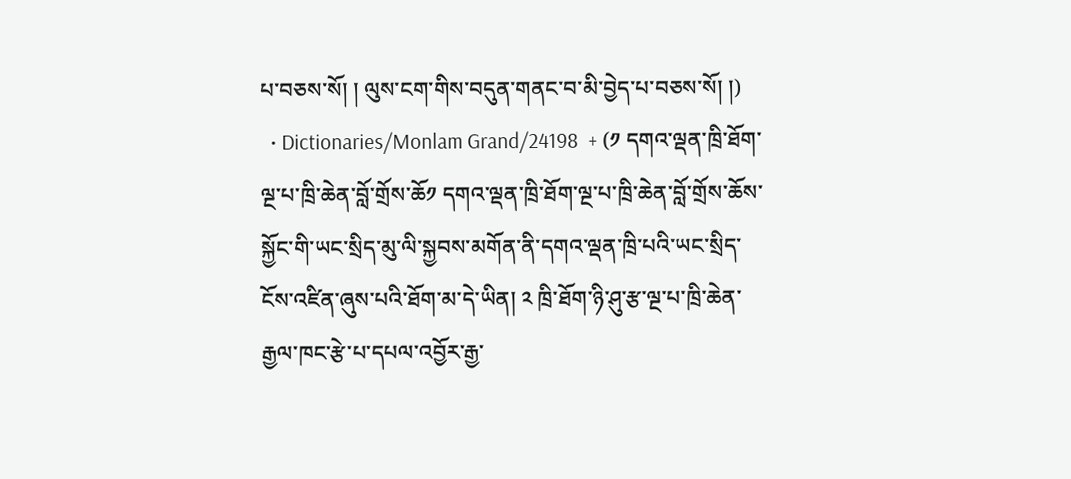པ་བཅས་སོ། ། ལུས་ངག་གིས་བདུན་གནང་བ་མི་བྱེད་པ་བཅས་སོ། །)
  • Dictionaries/Monlam Grand/24198  + (༡ དགའ་ལྡན་ཁྲི་ཐོག་ལྔ་པ་ཁྲི་ཆེན་བློ་གྲོས་ཆོ༡ དགའ་ལྡན་ཁྲི་ཐོག་ལྔ་པ་ཁྲི་ཆེན་བློ་གྲོས་ཆོས་སྐྱོང་གི་ཡང་སྲིད་མུ་ལི་སྐྱབས་མགོན་ནི་དགའ་ལྡན་ཁྲི་པའི་ཡང་སྲིད་ངོས་འཛིན་ཞུས་པའི་ཐོག་མ་དེ་ཡིན། ༢ ཁྲི་ཐོག་ཉི་ཤུ་རྩ་ལྔ་པ་ཁྲི་ཆེན་རྒྱལ་ཁང་རྩེ་པ་དཔལ་འབྱོར་རྒྱ་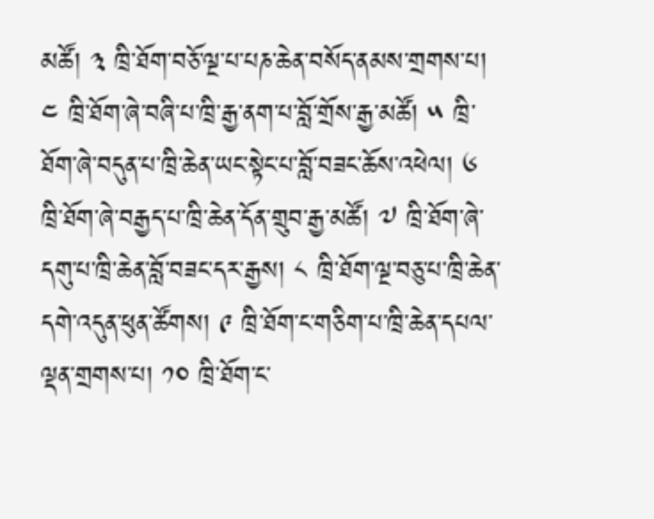མཚོ། ༣ ཁྲི་ཐོག་བཅོ་ལྔ་པ་པཎ་ཆེན་བསོད་ནམས་གྲགས་པ། ༤ ཁྲི་ཐོག་ཞེ་བཞི་པ་ཁྲི་རྒྱ་ནག་པ་བློ་གྲོས་རྒྱ་མཚོ། ༥ ཁྲི་ཐོག་ཞེ་བདུན་པ་ཁྲི་ཆེན་ཡང་སྟེང་པ་བློ་བཟང་ཆོས་འཕེལ། ༦ ཁྲི་ཐོག་ཞེ་བརྒྱད་པ་ཁྲི་ཆེན་དོན་གྲུབ་རྒྱ་མཚོ། ༧ ཁྲི་ཐོག་ཞེ་དགུ་པ་ཁྲི་ཆེན་བློ་བཟང་དར་རྒྱས། ༨ ཁྲི་ཐོག་ལྔ་བཅུ་པ་ཁྲི་ཆེན་དགེ་འདུན་ཕུན་ཚོགས། ༩ ཁྲི་ཐོག་ང་གཅིག་པ་ཁྲི་ཆེན་དཔལ་ལྡན་གྲགས་པ། ༡༠ ཁྲི་ཐོག་ང་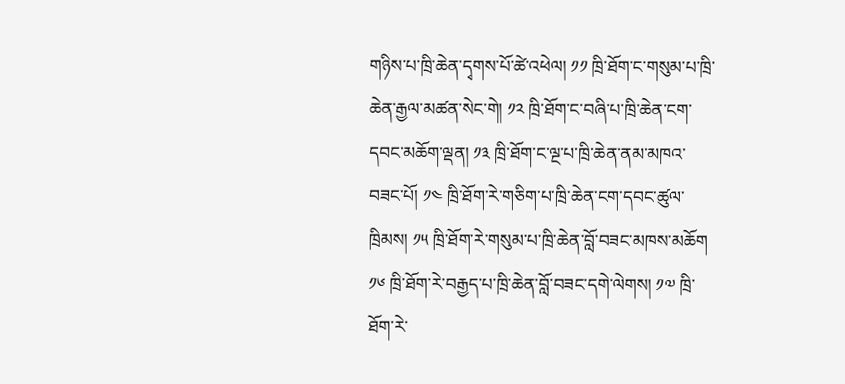གཉིས་པ་ཁྲི་ཆེན་དྭགས་པོ་ཚེ་འཕེལ། ༡༡ ཁྲི་ཐོག་ང་གསུམ་པ་ཁྲི་ཆེན་རྒྱལ་མཚན་སེང་གེ། ༡༢ ཁྲི་ཐོག་ང་བཞི་པ་ཁྲི་ཆེན་ངག་དབང་མཆོག་ལྡན། ༡༣ ཁྲི་ཐོག་ང་ལྔ་པ་ཁྲི་ཆེན་ནམ་མཁའ་བཟང་པོ། ༡༤ ཁྲི་ཐོག་རེ་གཅིག་པ་ཁྲི་ཆེན་ངག་དབང་ཚུལ་ཁྲིམས། ༡༥ ཁྲི་ཐོག་རེ་གསུམ་པ་ཁྲི་ཆེན་བློ་བཟང་མཁས་མཆོག ༡༦ ཁྲི་ཐོག་རེ་བརྒྱད་པ་ཁྲི་ཆེན་བློ་བཟང་དགེ་ལེགས། ༡༧ ཁྲི་ཐོག་རེ་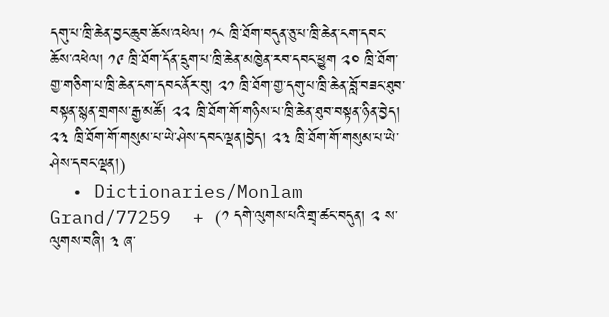དགུ་པ་ཁྲི་ཆེན་བྱང་ཆུབ་ཆོས་འཕེལ། ༡༨ ཁྲི་ཐོག་བདུན་ཅུ་པ་ཁྲི་ཆེན་ངག་དབང་ཆོས་འཕེལ། ༡༩ ཁྲི་ཐོག་དོན་དྲུག་པ་ཁྲི་ཆེན་མཁྱེན་རབ་དབང་ཕྱུག ༢༠ ཁྲི་ཐོག་གྱ་གཅིག་པ་ཁྲི་ཆེན་ངག་དབང་ནོར་བུ། ༢༡ ཁྲི་ཐོག་གྱ་དགུ་པ་ཁྲི་ཆེན་བློ་བཟང་ཐུབ་བསྟན་སྙན་གྲགས་རྒྱ་མཚོ། ༢༢ ཁྲི་ཐོག་གོ་གཉིས་པ་ཁྲི་ཆེན་ཐུབ་བསྟན་ཉིན་བྱེད། ༢༣ ཁྲི་ཐོག་གོ་གསུམ་པ་ཡེ་ཤེས་དབང་ལྡན།བྱེད། ༢༣ ཁྲི་ཐོག་གོ་གསུམ་པ་ཡེ་ཤེས་དབང་ལྡན།)
  • Dictionaries/Monlam Grand/77259  + (༡ དགེ་ལུགས་པའི་གྲྭ་ཚང་བདུན། ༢ ས་ལུགས་བཞི། ༣ ཞ་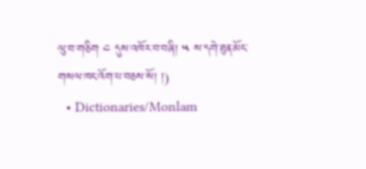ལུ་བ་གཅིག ༤ དུས་འཁོར་བ་བཞི། ༥ ས་དགེ་ཐུན་མོང་གསལ་ཁང་འོག་པ་བཅས་སོ། །)
  • Dictionaries/Monlam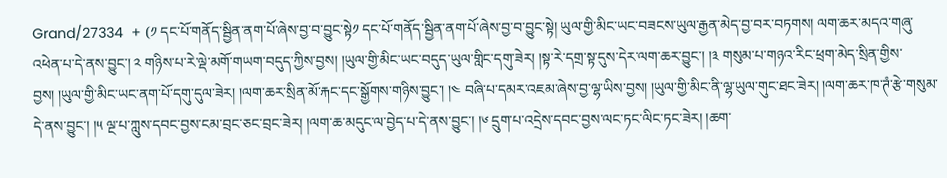Grand/27334  + (༡ དང་པོ་གནོད་སྦྱིན་ནག་པོ་ཞེས་བྱ་བ་བྱུང་སྟེ༡ དང་པོ་གནོད་སྦྱིན་ནག་པོ་ཞེས་བྱ་བ་བྱུང་སྟེ། ཡུལ་གྱི་མིང་ཡང་བཟངས་ཡུལ་རྒྱན་མེད་བྱ་བར་བཏགས། ལག་ཆར་མདའ་གཞུ་འཕེན་པ་དེ་ནས་བྱུང་། ༢ གཉིས་པ་རེ་ལྡེ་མགོ་གཡག་བདུད་ཀྱིས་བྱས། །ཡུལ་གྱི་མིང་ཡང་བདུད་ཡུལ་གླིང་དགུ་ཟེར། །སྟ་རེ་དགྲ་སྟ་དུས་དེར་ལག་ཆར་བྱུང་། །༣ གསུམ་པ་གཉའ་རིང་ཕྲག་མེད་སྲིན་གྱིས་བྱས། །ཡུལ་གྱི་མིང་ཡང་ནག་པོ་དགུ་དུལ་ཟེར། །ལག་ཆར་སྲིན་མོ་རྐང་དང་སྒྱོགས་གཉིས་བྱུང་། །༤ བཞི་པ་དམར་འཇམ་ཞེས་བྱ་ལྷ་ཡིས་བྱས། །ཡུལ་གྱི་མིང་ནི་ལྷ་ཡུལ་གུང་ཐང་ཟེར། །ལག་ཆར་ཁ་ཊཾ་རྩེ་གསུམ་དེ་ནས་བྱུང་། །༥ ལྔ་པ་ཀླུས་དབང་བྱས་ངམ་བྲང་ཅང་བྲང་ཟེར། །ལག་ཆ་མདུང་ལ་བྱེད་པ་དེ་ནས་བྱུང་། །༦ དྲུག་པ་འདྲེས་དབང་བྱས་ལང་ཏང་ལིང་ཏང་ཟེར། །ཆག་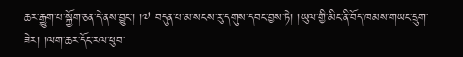ཆར་རྒྱུག་པ་སྐྱོག་ཅན་དེ་ནས་བྱུང་། །༧ བདུན་པ་མ་སངས་རུ་དགུས་དབང་བྱས་ཏེ། །ཡུལ་གྱི་མིང་ནི་བོད་ཁམས་གཡང་དྲུག་ཟེར། །ལག་ཆར་དོང་རལ་ཕུབ་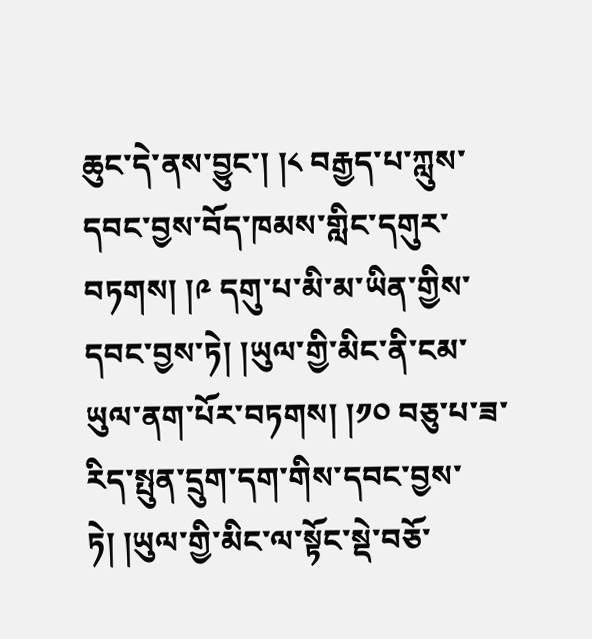ཆུང་དེ་ནས་བྱུང་། །༨ བརྒྱད་པ་ཀླུས་དབང་བྱས་བོད་ཁམས་གླིང་དགུར་བཏགས། །༩ དགུ་པ་མི་མ་ཡིན་གྱིས་དབང་བྱས་ཏེ། །ཡུལ་གྱི་མིང་ནི་ངམ་ཡུལ་ནག་པོར་བཏགས། །༡༠ བཅུ་པ་ཟ་རིད་སྤུན་དྲུག་དག་གིས་དབང་བྱས་ཏེ། །ཡུལ་གྱི་མིང་ལ་སྟོང་སྡེ་བཅོ་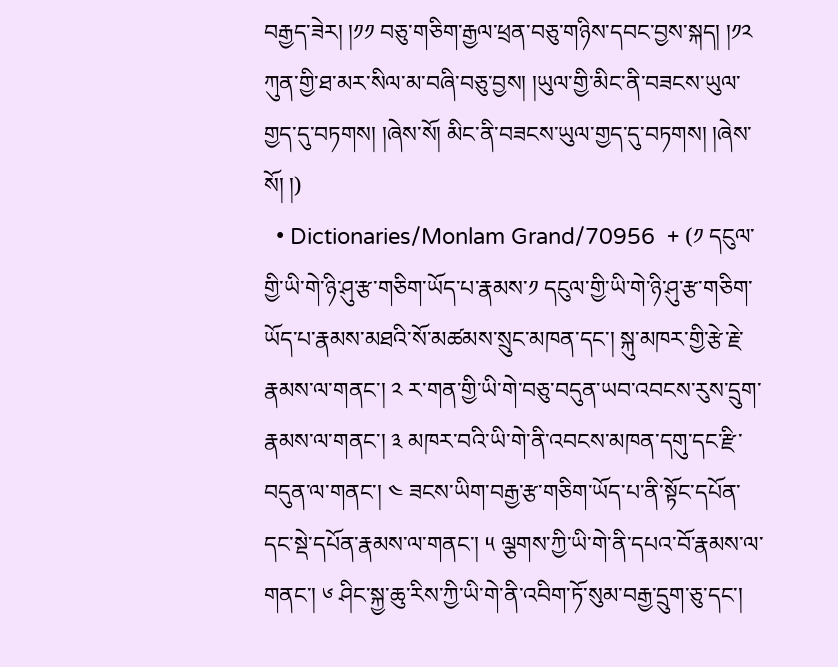བརྒྱད་ཟེར། །༡༡ བཅུ་གཅིག་རྒྱལ་ཕྲན་བཅུ་གཉིས་དབང་བྱས་སྐད། །༡༢ ཀུན་གྱི་ཐ་མར་སིལ་མ་བཞི་བཅུ་བྱས། །ཡུལ་གྱི་མིང་ནི་བཟངས་ཡུལ་གྱད་དུ་བཏགས། །ཞེས་སོ། མིང་ནི་བཟངས་ཡུལ་གྱད་དུ་བཏགས། །ཞེས་སོ། །)
  • Dictionaries/Monlam Grand/70956  + (༡ དངུལ་གྱི་ཡི་གེ་ཉི་ཤུ་རྩ་གཅིག་ཡོད་པ་རྣམས་༡ དངུལ་གྱི་ཡི་གེ་ཉི་ཤུ་རྩ་གཅིག་ཡོད་པ་རྣམས་མཐའི་སོ་མཚམས་སྲུང་མཁན་དང་། སྐུ་མཁར་གྱི་རྩེ་རྗེ་རྣམས་ལ་གནང་། ༢ ར་གན་གྱི་ཡི་གེ་བཅུ་བདུན་ཡབ་འབངས་རུས་དྲུག་རྣམས་ལ་གནང་། ༣ མཁར་བའི་ཡི་གེ་ནི་འབངས་མཁན་དགུ་དང་རྫི་བདུན་ལ་གནང་། ༤ ཟངས་ཡིག་བརྒྱ་རྩ་གཅིག་ཡོད་པ་ནི་སྟོང་དཔོན་དང་སྡེ་དཔོན་རྣམས་ལ་གནང་། ༥ ལྕགས་ཀྱི་ཡི་གེ་ནི་དཔའ་བོ་རྣམས་ལ་གནང་། ༦ ཤིང་སྐྱ་ཆུ་རིས་ཀྱི་ཡི་གེ་ནི་འབིག་ཏོ་སུམ་བརྒྱ་དྲུག་ཅུ་དང་།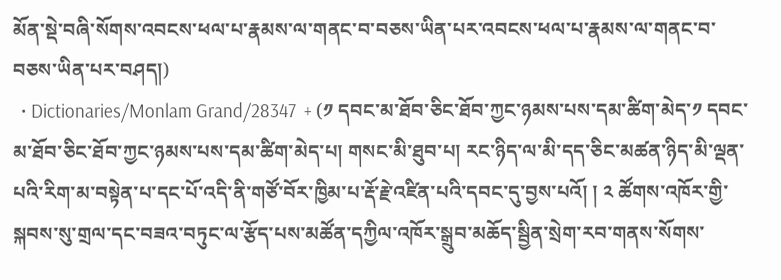མོན་སྡེ་བཞི་སོགས་འབངས་ཕལ་པ་རྣམས་ལ་གནང་བ་བཅས་ཡིན་པར་འབངས་ཕལ་པ་རྣམས་ལ་གནང་བ་བཅས་ཡིན་པར་བཤད།)
  • Dictionaries/Monlam Grand/28347  + (༡ དབང་མ་ཐོབ་ཅིང་ཐོབ་ཀྱང་ཉམས་པས་དམ་ཚིག་མེད་༡ དབང་མ་ཐོབ་ཅིང་ཐོབ་ཀྱང་ཉམས་པས་དམ་ཚིག་མེད་པ། གསང་མི་ཐུབ་པ། རང་ཉིད་ལ་མི་དད་ཅིང་མཚན་ཉིད་མི་ལྡན་པའི་རིག་མ་བསྟེན་པ་དང་པོ་འདི་ནི་གཙོ་བོར་ཁྱིམ་པ་རྡོ་རྗེ་འཛིན་པའི་དབང་དུ་བྱས་པའོ། ། ༢ ཚོགས་འཁོར་གྱི་སྐབས་སུ་གྲལ་དང་བཟའ་བཏུང་ལ་རྩོད་པས་མཚོན་དཀྱིལ་འཁོར་སྒྲུབ་མཆོད་སྦྱིན་སྲེག་རབ་གནས་སོགས་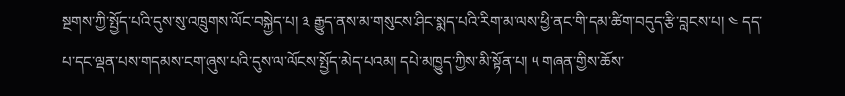སྔགས་ཀྱི་སྤྱོད་པའི་དུས་སུ་འཁྲུགས་ལོང་བསྐྱེད་པ། ༣ རྒྱུད་ནས་མ་གསུངས་ཤིང་སྨད་པའི་རིག་མ་ལས་ཕྱི་ནང་གི་དམ་ཚིག་བདུད་རྩི་བླངས་པ། ༤ དད་པ་དང་ལྡན་པས་གདམས་ངག་ཞུས་པའི་དུས་ལ་ལོངས་སྤྱོད་མེད་པའམ། དཔེ་མཁྱུད་ཀྱིས་མི་སྟོན་པ། ༥ གཞན་གྱིས་ཆོས་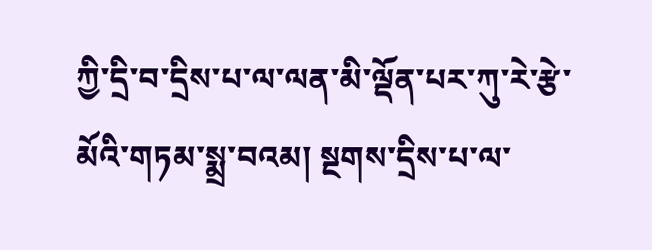ཀྱི་དྲི་བ་དྲིས་པ་ལ་ལན་མི་ལྡོན་པར་ཀུ་རེ་རྩེ་མོའི་གཏམ་སྨྲ་བའམ། སྔགས་དྲིས་པ་ལ་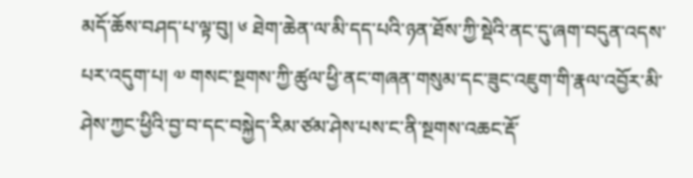མདོ་ཆོས་བཤད་པ་ལྟ་བུ། ༦ ཐེག་ཆེན་ལ་མི་དད་པའི་ཉན་ཐོས་ཀྱི་སྡེའི་ནང་དུ་ཞག་བདུན་འདས་པར་འདུག་པ། ༧ གསང་སྔགས་ཀྱི་ཚུལ་ཕྱི་ནང་གཞན་གསུམ་དང་ཟུང་འཇུག་གི་རྣལ་འབྱོར་མི་ཤེས་ཀྱང་ཕྱིའི་བྱ་བ་དང་བསྐྱེད་རིམ་ཙམ་ཤེས་པས་ང་ནི་སྔགས་འཆང་རྡོ་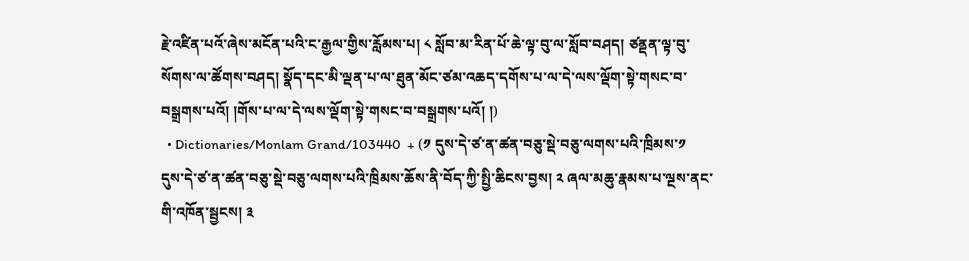རྗེ་འཛིན་པའོ་ཞེས་མངོན་པའི་ང་རྒྱལ་གྱིས་རློམས་པ། ༨ སློབ་མ་རིན་པོ་ཆེ་ལྟ་བུ་ལ་སློབ་བཤད། ཙནྡན་ལྟ་བུ་སོགས་ལ་ཚོགས་བཤད། སྣོད་དང་མི་ལྡན་པ་ལ་ཐུན་མོང་ཙམ་འཆད་དགོས་པ་ལ་དེ་ལས་ལྡོག་སྟེ་གསང་བ་བསྒྲགས་པའོ། །གོས་པ་ལ་དེ་ལས་ལྡོག་སྟེ་གསང་བ་བསྒྲགས་པའོ། །)
  • Dictionaries/Monlam Grand/103440  + (༡ དུས་དེ་ཙ་ན་ཚན་བཅུ་སྡེ་བཅུ་ལགས་པའི་ཁྲིམས་༡ དུས་དེ་ཙ་ན་ཚན་བཅུ་སྡེ་བཅུ་ལགས་པའི་ཁྲིམས་ཆོས་ནི་བོད་ཀྱི་སྤྱི་ཆིངས་བྱས། ༢ ཞལ་མཆུ་རྣམས་པ་ལྔས་ནང་གི་འཁོན་སྦྱངས། ༣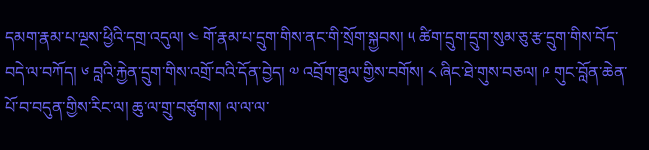དམག་རྣམ་པ་ལྔས་ཕྱིའི་དགྲ་འདུལ། ༤ གོ་རྣམ་པ་དྲུག་གིས་ནང་གི་སྲོག་སྐྱབས། ༥ ཚིག་དྲུག་དྲུག་སུམ་ཅུ་རྩ་དྲུག་གིས་བོད་བདེ་ལ་བཀོད། ༦ བླའི་རྐྱེན་དྲུག་གིས་འགྲོ་བའི་དོན་བྱེད། ༧ འབྲོག་ཐུལ་གྱིས་བགོས། ༨ ཞིང་ཐེ་གུས་བཅལ། ༩ གུང་བློན་ཆེན་པོ་བ་བདུན་གྱིས་རིང་ལ། ཆུ་ལ་གྲུ་བཙུགས། ལ་ལ་ལ་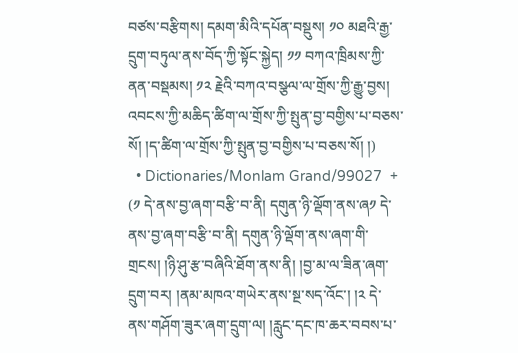བཙས་བརྩིགས། དམག་མིའི་དཔོན་བསྡུས། ༡༠ མཐའི་རྒྱ་དྲུག་བཏུལ་ནས་བོད་ཀྱི་སྟོང་སྐྱེད། ༡༡ བཀའ་ཁྲིམས་ཀྱི་ནན་བསྡམས། ༡༢ རྗེའི་བཀའ་བསྩལ་ལ་གྲོས་ཀྱི་རྒྱུ་བྱས། འབངས་ཀྱི་མཆིད་ཚིག་ལ་གྲོས་ཀྱི་སྤུན་བྱ་བགྱིས་པ་བཅས་སོ། །ད་ཚིག་ལ་གྲོས་ཀྱི་སྤུན་བྱ་བགྱིས་པ་བཅས་སོ། །)
  • Dictionaries/Monlam Grand/99027  + (༡ དེ་ནས་བྱ་ཞག་བརྩི་བ་ནི། དགུན་ཉི་ལྡོག་ནས་ཞ༡ དེ་ནས་བྱ་ཞག་བརྩི་བ་ནི། དགུན་ཉི་ལྡོག་ནས་ཞག་གི་གྲངས། །ཉི་ཤུ་རྩ་བཞིའི་ཐོག་ནས་ནི། །བྱ་མ་ལ་ཟིན་ཞག་དྲུག་བར། །ནམ་མཁའ་གཡེར་ནས་སྔ་སད་འོང་། །༢ དེ་ནས་གཤོག་ཟུར་ཞག་དྲུག་ལ། །རླུང་དང་ཁ་ཆར་བབས་པ་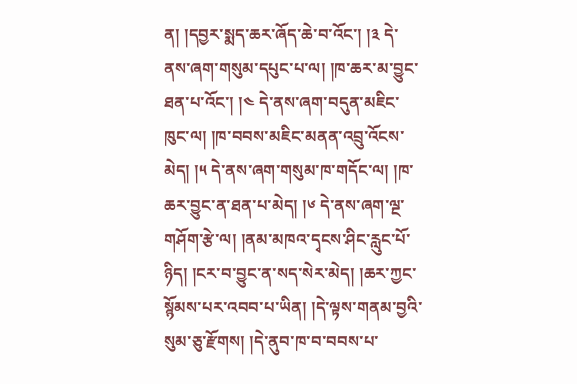ན། །དབྱར་སྨད་ཆར་ཞོད་ཆེ་བ་འོང་། །༣ དེ་ནས་ཞག་གསུམ་དཔུང་པ་ལ། །ཁ་ཆར་མ་བྱུང་ཐན་པ་འོང་། །༤ དེ་ནས་ཞག་བདུན་མཇིང་ཁུང་ལ། །ཁ་བབས་མཇིང་མནན་འབྲུ་འོངས་མེད། །༥ དེ་ནས་ཞག་གསུམ་ཁ་གདོང་ལ། །ཁ་ཆར་བྱུང་ན་ཐན་པ་མེད། །༦ དེ་ནས་ཞག་ལྔ་གཤོག་རྩེ་ལ། །ནམ་མཁའ་དྭངས་ཤིང་རླུང་པོ་ཉིད། །ངར་བ་བྱུང་ན་སད་སེར་མེད། །ཆར་ཀྱང་སྙོམས་པར་འབབ་པ་ཡིན། །དེ་ལྟས་གནམ་བྱའི་སུམ་ཅུ་རྫོགས། །དེ་ནུབ་ཁ་བ་བབས་པ་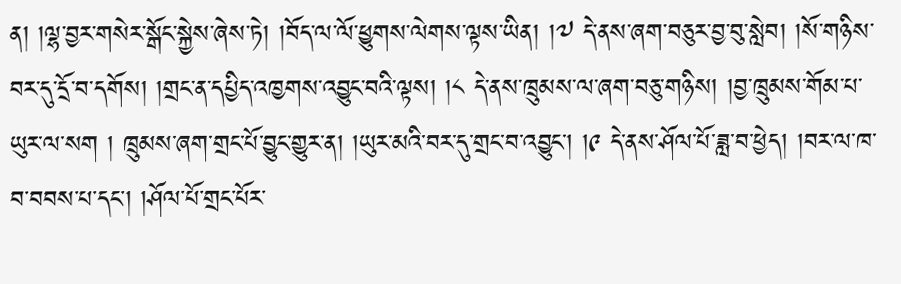ན། །ལྷ་བྱར་གསེར་སྒོང་སྐྱེས་ཞེས་ཏེ། །བོད་ལ་ལོ་ཕྱུགས་ལེགས་ལྟས་ཡིན། །༧ དེ་ནས་ཞག་བཅུར་བྱ་བུ་སླེབ། །སོ་གཉིས་བར་དུ་དྲོ་བ་དགོས། །གྲང་ན་དཔྱིད་འཁྱགས་འབྱུང་བའི་ལྟས། །༨ དེ་ནས་ཁྲུམས་ལ་ཞག་བཅུ་གཉིས། །བྱ་ཁྲུམས་གོམ་པ་ཡུར་ལ་སག ། ཁྲུམས་ཞག་གྲང་པོ་བྱུང་གྱུར་ན། །ཡུར་མའི་བར་དུ་གྲང་བ་འབྱུང་། །༩ དེ་ནས་ཤོལ་པོ་ཟླ་བ་ཕྱེད། །བར་ལ་ཁ་བ་བབས་པ་དང་། །ཤོལ་པོ་གྲང་པོར་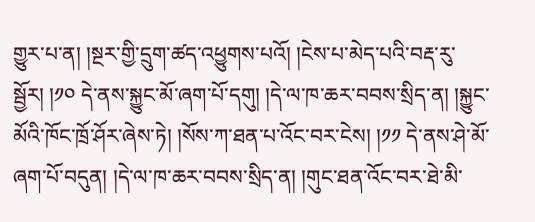གྱུར་པ་ན། །སྔར་གྱི་དྲུག་ཚད་འཕྱུགས་པའོ། །ངེས་པ་མེད་པའི་བརྡ་རུ་སྦྱོར། །༡༠ དེ་ནས་སྐྱུང་མོ་ཞག་པོ་དགུ། །དེ་ལ་ཁ་ཆར་བབས་སྲིད་ན། །སྐྱུང་མོའི་ཁོང་ཁྲོ་ཤོར་ཞེས་ཏེ། །སོས་ཀ་ཐན་པ་འོང་བར་ངེས། །༡༡ དེ་ནས་ཤེ་མོ་ཞག་པོ་བདུན། །དེ་ལ་ཁ་ཆར་བབས་སྲིད་ན། །གུང་ཐན་འོང་བར་ཐེ་མི་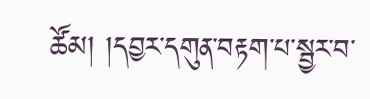ཚོམ། །དབྱར་དགུན་བརྟག་པ་སྦྱར་བ་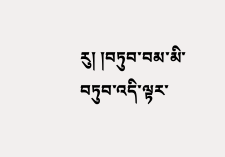རུ། །བཏུབ་བམ་མི་བཏུབ་འདི་ལྟར་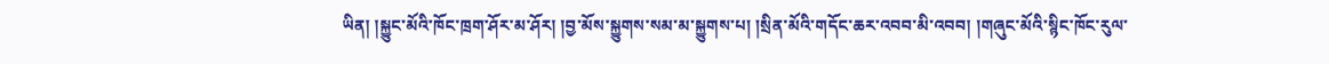ཡིན། །སྐྱུང་མོའི་ཁོང་ཁྲག་ཤོར་མ་ཤོར། །བྱ་མོས་སྐྱུགས་སམ་མ་སྐྱུགས་པ། །སྲིན་མོའི་གདོང་ཆར་འབབ་མི་འབབ། །གཞུང་མོའི་སྙིང་ཁོང་རུལ་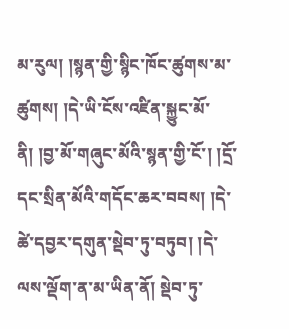མ་རུལ། །སྙན་གྱི་སྙིང་ཁོང་ཚུགས་མ་ཚུགས། །དེ་ཡི་ངོས་འཛིན་སྐྱུང་མོ་ནི། །བྱ་མོ་གཞུང་མོའི་སྙན་གྱི་ངོ་། །དྲོ་དང་སྲིན་མོའི་གདོང་ཆར་བབས། །དེ་ཚེ་དབྱར་དགུན་སྡེབ་ཏུ་བཏུབ། །དེ་ལས་ལྡོག་ན་མ་ཡིན་ནོ། སྡེབ་ཏུ་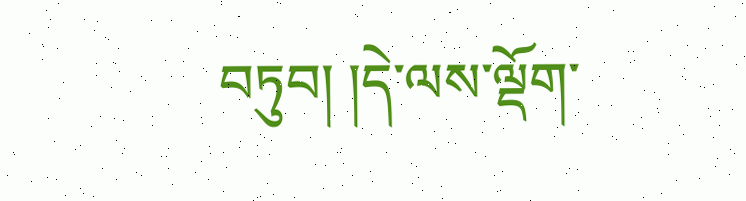བཏུབ། །དེ་ལས་ལྡོག་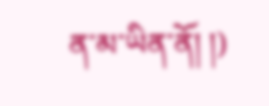ན་མ་ཡིན་ནོ། །)